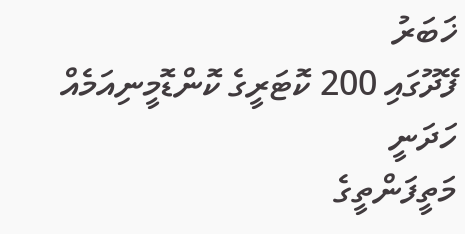ޚަބަރު
ފޭދޫގައި 200 ކޮޓަރީގެ ކޮންޑޮމީނިއަމެއް ހަދަނީ
މަތީފަންތީގެ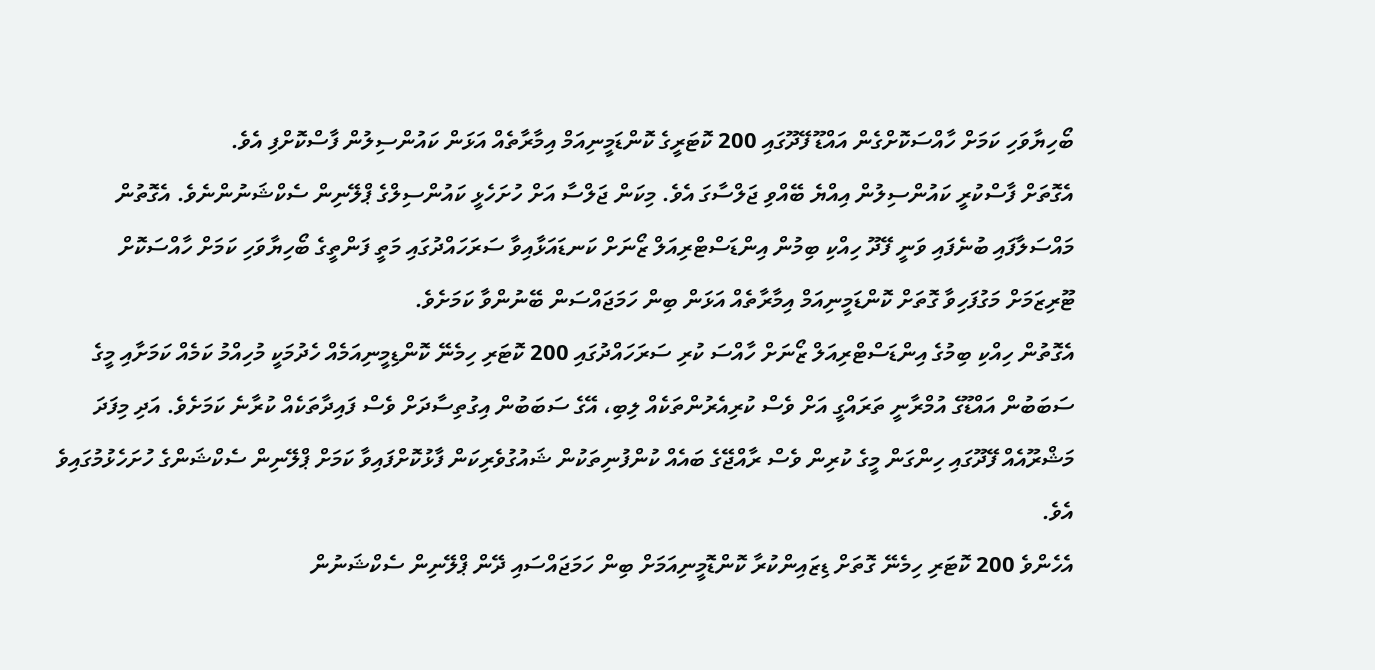ބޯހިޔާވަހި ކަމަށް ހާއްސަކޮށްގެން އައްޑޫ ފޭދޫގައި 200 ކޮޓަރީގެ ކޮންޑަމީނިއަމް އިމާރާތެއް އަޅަން ކައުންސިލުން ފާސްކޮށްފި އެވެ.
އެގޮތަށް ފާސްކުރީ ކައުންސިލުން އިއްޔެ ބޭއްވި ޖަލްސާގަ އެވެ. މިކަން ޖަލްސާ އަށް ހުށަހެޅީ ކައުންސިލްގެ ޕްލޭނިން ސެކްޝަނުންނެވެ. އެގޮތުން މައްސަލާފައި ބުނެފައި ވަނީ ފޭދޫ ހިއްކި ބިމުން އިންޑަސްޓްރިއަލް ޒޯނަށް ކަނޑައަޅާއިވާ ސަރަހައްދުގައި މަތީ ފަންތީގެ ބޯހިޔާވަހި ކަމަށް ހާއްސަކޮށް ޓޫރިޒަމަށް މަގުފަހިވާ ގޮތަށް ކޮންޑަމީނިއަމް އިމާރާތެއް އަޅަން ބިން ހަމަޖައްސަން ބޭނުންވާ ކަމަށެވެ.
އެގޮތުން ހިއްކި ބިމުގެ އިންޑަސްޓްރިއަލް ޒޯނަށް ހާއްސަ ކުރި ސަރަހައްދުގައި 200 ކޮޓަރި ހިމެނޭ ކޮންޑިމީނިއަމެއް ހެދުމަކީ މުހިއްމު ކަމެއް ކަމަށާއި މީގެ ސަބަބުން އައްޑޫގެ އުމްރާނީ ތަރައްގީ އަށް ވެސް ކުރިއެރުންތަކެއް ލިބި، އޭގެ ސަބަބުން އިގުތިސާދަށް ވެސް ފައިދާތަކެއް ކުރާނެ ކަމަށެވެ. އަދި މިފަދަ މަޝްރޫއެއް ފޭދޫގައި ހިންގަން މީގެ ކުރިން ވެސް ރާއްޖޭގެ ބައެއް ކުންފުނިތަކުން ޝައުގުވެރިކަން ފާޅުކޮށްފައިވާ ކަމަށް ޕްލޭނިން ސެކްޝަންގެ ހުށަހެޅުމުގައިވެ އެވެ.
އެހެންވެ 200 ކޮޓަރި ހިމެނޭ ގޮތަށް ޑިޒައިންކުރާ ކޮންޑޮމީނިއަމަށް ބިން ހަމަޖައްސައި ދޭން ޕްލޭނިން ސެކްޝަނުން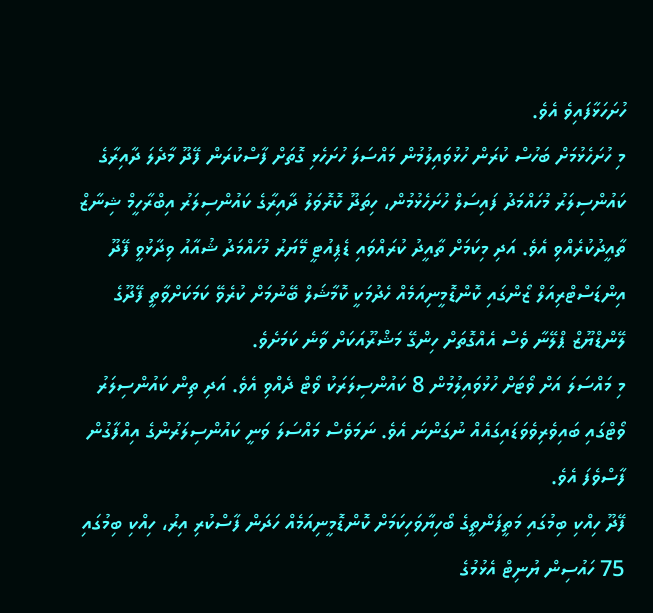ހުށަހަޅާފައިވެ އެވެ.
މި ހުށަހެޅުމަށް ބަހުސް ކުރަން ހުޅުވައިލުމުން މައްސަލަ ހުށަހެޅި ގޮތަށް ފާސްކުރަން ފޭދޫ މާދެލަ ދާއިރާގެ ކައުންސިލަރު މުހައްމަދު ފައިސަލް ހުށަހެޅުމުން، ހިތަދޫ ކޮރޮވަލު ދާއިރާގެ ކައުންސިލަރު އިބްރާހީމް ޝިނާޒް ތާއީދުކުރެއްވި އެވެ. އަދި މިކަމަށް ތާއީދު ކުރައްވައި ޑެޕިއުޓީ މޭޔަރު މުހައްމަދު ޝުއާއު ވިދާޅުވީ ފޭދޫ އިންޑަސްޓްރިއަލް ޒޯންގައި ކޮންޑޮމީނިއަމެއް ހެދުމަކީ ކޮމާޝަލް ބޭނުމަށް ކުރެވޭ ކަމަކަށްވާތީ ފޭދޫގެ ލޭންޑްޔޫޒް ޕްލޭނާ ވެސް އެއްގޮތަށް ހިންގޭ މަޝްރޫއަކަށް ވާނެ ކަމަށެވެ.
މި މައްސަލަ އަށް ވޯޓަށް ހުޅުވައިލުމުން 8 ކައުންސިލަރަކު ވޯޓް ދެއްވި އެވެ. އަދި ތިން ކައުންސިލަރު ވޯޓްގައި ބައިވެރިވެވަޑައިގައެއް ނުގަންނަ އެވެ. ނަމަވެސް މައްސަލަ ވަނީ ކައުންސިލަރުންގެ އިއްފާގުން ފާސްވެފަ އެވެ.
ފޭދޫ ހިއްކި ބިމުގައި މަތީފަންތީގެ ބޯހިޔާވަހިކަމަށް ކޮންޑޮމީނިއަމެއް ހަދަން ފާސްކުރި އިރު، ހިއްކި ބިމުގައި 75 ހައުސިން ޔުނިޓް އެޅުމުގެ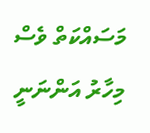މަސައްކަތް ވެސް މިހާރު އަންނަނީ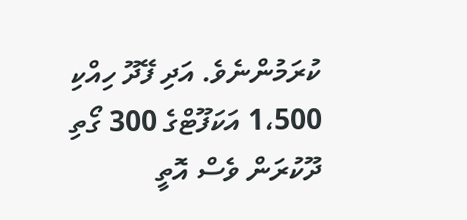ކުރަމުންނެވެ. އަދި ފޭދޫ ހިއްކި 1،500 އަކަފޫޓްގެ 300 ގޯތި ދޫކުރަން ވެސް އޮތީ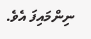ނިންމައިފަ އެވެ.